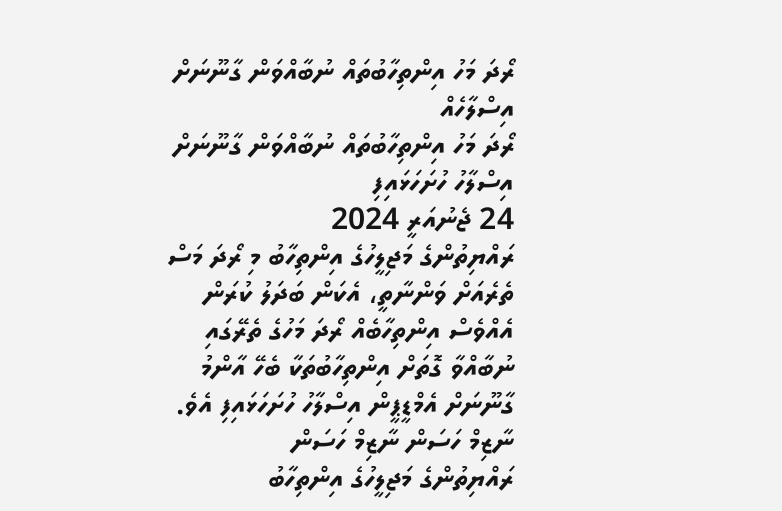ރޯދަ މަހު އިންތިހާބުތައް ނުބާއްވަން ގާނޫނަށް އިސްލާހެއް
ރޯދަ މަހު އިންތިހާބުތައް ނުބާއްވަން ގާނޫނަށް އިސްލާހު ހުށަހަޅައިފި
24 ޖެނުއަރީ 2024
ރައްޔިތުންގެ މަޖިލީހުގެ އިންތިހާބު މި ރޯދަ މަސް ތެރެއަށް ވަންނާތީ، އެކަން ބަދަލު ކުރަން އެއްވެސް އިންތިހާބެއް ރޯދަ މަހުގެ ތެރޭގައި ނުބާއްވާ ގޮތަށް އިންތިހާބުތަކާ ބެހޭ އާންމު ގާނޫނަށް އެމްޑީޕީން އިސްލާހު ހުށަހަޅައިފި އެވެ.
ނާޒިމް ހަސަން ނާޒިމް ހަސަން
ރައްޔިތުންގެ މަޖިލީހުގެ އިންތިހާބު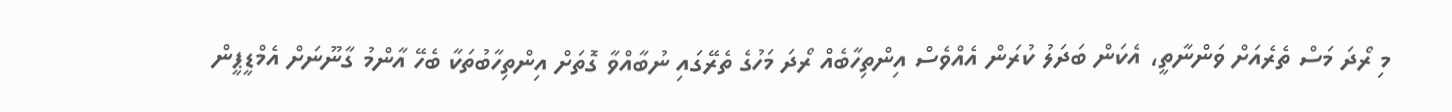މި ރޯދަ މަސް ތެރެއަށް ވަންނާތީ، އެކަން ބަދަލު ކުރަން އެއްވެސް އިންތިހާބެއް ރޯދަ މަހުގެ ތެރޭގައި ނުބާއްވާ ގޮތަށް އިންތިހާބުތަކާ ބެހޭ އާންމު ގާނޫނަށް އެމްޑީޕީން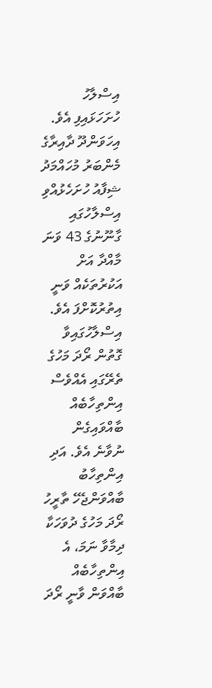އިސްލާހު ހުށަހަޅައިފި އެވެ.
އިހަވަންދޫ ދާއިރާގެ މެންބަރު މުހައްމަދު ޝިފާއު ހުށަހެޅުއްވި އިސްލާހުގައި ގާނޫނުގެ 43 ވަނަ މާއްދާ އަށް އަކުރުތަކެއް ވަނީ އިތުރުކޮށްފަ އެވެ.
އިސްލާހުގައިވާ ގޮތުން ރޯދަ މަހުގެ ތެރޭގައި އެއްވެސް އިންތިހާބެއް ބާއްވައިގެން ނުވާނެ އެވެ. އަދި އިންތިހާބު ބާއްވަންޖެހޭ ތާރީހު ރޯދަ މަހުގެ ދުވަހަކާ ދިމާވާ ނަމަ، އެ އިންތިހާބެއް ބާއްވަން ވާނީ ރޯދަ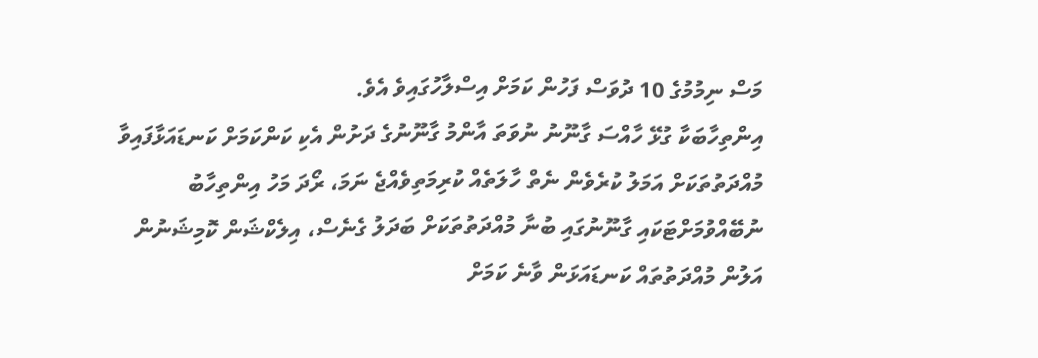މަސް ނިމުމުގެ 10 ދުވަސް ފަހުން ކަމަށް އިސްލާހުގައިވެ އެވެ.
އިންތިހާބަކާ ގުޅޭ ހާއްސަ ގާނޫނު ނުވަތަ އާންމު ގާނޫނުގެ ދަށުން އެކި ކަންކަމަށް ކަނޑައަޅާފައިވާ މުއްދަތުތަކަށް އަމަލު ކުރެވެން ނެތް ހާލަތެއް ކުރިމަތިވެއްޖެ ނަމަ، ރޯދަ މަހު އިންތިހާބު ނުބޭއްވުމަށްޓަކައި ގާނޫނުގައި ބުނާ މުއްދަތުތަކަށް ބަދަލު ގެނެސް، އިލެކްޝަން ކޮމިޝަނުން އަލުން މުއްދަތުތައް ކަނޑައަޅަން ވާނެ ކަމަށް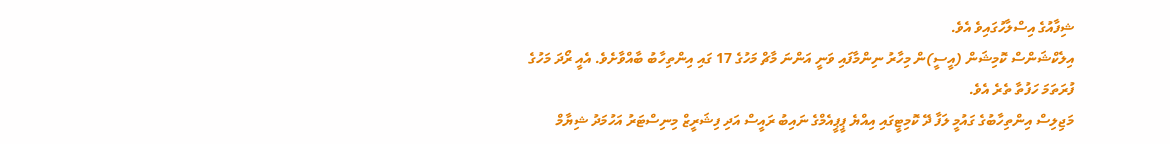ޝިފާއުގެ އިސްލާހުގައިވެ އެވެ.
އިލެކްޝަންސް ކޮމިޝަން (އީސީ)ން މިހާރު ނިންމާފައި ވަނީ އަންނަ މާޗް މަހުގެ 17 ގައި އިންތިހާބު ބާއްވާށެވެ. އެއީ ރޯދަ މަހުގެ ފުރަތަމަ ހަފުތާ ތެރެ އެވެ.
މަޖިލިސް އިންތިހާބުގެ ގައުމީ ލަފާ ދޭ ކޮމިޓީގައި އިއްޔެ ޕީޕީއެމްގެ ނައިބު ރައީސް އަދި ފިޝަރީޒް މިނިސްޓަރު އަހުމަދު ޝިޔާމް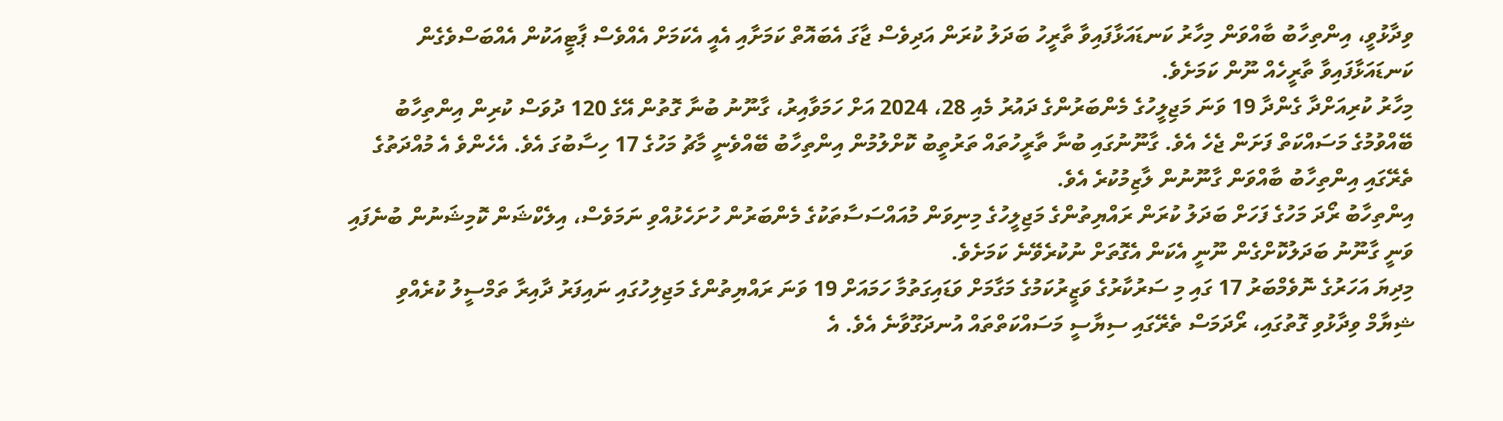ވިދާޅުވީ، އިންތިހާބު ބާއްވަން މިހާރު ކަނޑައަޅާފައިވާ ތާރީހު ބަދަލު ކުރަން އަދިވެސް ޖާގަ އެބައޮތް ކަމަށާއި އެއީ އެކަމަށް އެއްވެސް ޕާޓީއަކުން އެއްބަސްވެގެން ކަނޑައަޅާފައިވާ ތާރީހެއް ނޫން ކަމަށެވެ.
މިހާރު ކުރިއަށްދާ ގެންދާ 19 ވަނަ މަޖިލީހުގެ މެންބަރުންގެ ދައުރު މެއި 28، 2024 އަށް ހަމަވާއިރު، ގާނޫނު ބުނާ ގޮތުން އޭގެ 120 ދުވަސް ކުރިން އިންތިހާބު ބޭއްވުމުގެ މަސައްކަތް ފަށަން ޖެހެ އެވެ. ގާނޫނުގައި ބުނާ ތާރީހުތައް ތަރުތީބު ކޮށްލުމުން އިންތިހާބު ބޭއްވެނީ މާޗު މަހުގެ 17 ހިސާބުގަ އެވެ. އެހެންވެ އެ މުއްދަތުގެ ތެރޭގައި އިންތިހާބު ބާއްވަން ގާނޫނުން ލާޒިމުކުރެ އެވެ.
އިންތިހާބު ރޯދަ މަހުގެ ފަހަށް ބަދަލު ކުރަން ރައްޔިތުންގެ މަޖިލީހުގެ މިނިވަން މުއައްސަސާތަކުގެ މެންބަރުން ހުށަހެޅުއްވި ނަމަވެސް، އިލެކްޝަން ކޮމިޝަނުން ބުނެފައި ވަނީ ގާނޫނު ބަދަލުކޮށްގެން ނޫނީ އެކަން އެގޮތަށް ނުކުރެވޭނެ ކަމަށެވެ.
މިދިޔަ އަހަރުގެ ނޮވެމްބަރު 17 ގައި މި ސަރުކާރުގެ ވަޒީރުކަމުގެ މަގާމަށް ވަޑައިގަތުމާ ހަމައަށް 19 ވަނަ ރައްޔިތުންގެ މަޖިލިހުގައި ނައިފަރު ދާއިރާ ތަމްސީލު ކުރެއްވި ޝިޔާމް ވިދާޅުވި ގޮތުގައި، ރޯދަމަސް ތެރޭގައި ސިޔާސީ މަސައްކަތްތައް އުނދަގޫވާނެ އެވެ. އެ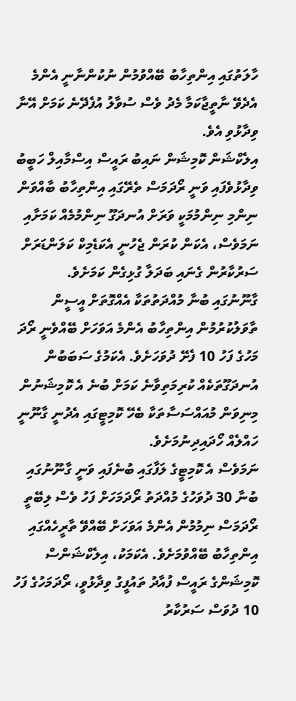ހާލަތުގައި އިންތިހާބު ބޭއްވުމުން ނުކުންނާނީ އެންމެ އެދެވޭ ނާތީޖާކަމާ މެދު ވެސް ސުވާލު އުފެދޭނެ ކަމަށް އޭނާ ވިދާޅުވި އެވެ.
އިލެކްޝަން ކޮމިޝަން ނައިބު ރައީސް އިސްމާއިލް ހަބީބު ވިދާޅުވެފައި ވަނީ ރޯދަމަސް ތެރޭގައި އިންތިހާބު ބާއްވަން ނިންމި ނިންމުމަކީ ވަރަށް އުނދަގޫ ނިންމުމެއް ކަމަށާއި ނަމަވެސް، އެކަން ކުރަން ޖެހުނީ އެކަޑެމިކް ކަލަންޑަރަށް ސަރުކާރުން ގެނައި ބަދަލާ ގުޅިގެން ކަމަށެވެ.
ގާނޫނުގައި ބުނާ މުއްދަތުތަކާ އެއްގޮތަށް އީސީން ތާވަލުކުރުމުން އިންތިހާބު އެންމެ އަވަހަށް ބޭއްވެނީ ރޯދަ މަހުގެ ފަހު 10 ފެށޭ ދުވަހަށެވެ. އެކަމުގެ ސަބަބުން އުނދަގޫތަކެއް ކުރިމަތިވާނެ ކަމަށް ބުނެ އެ ކޮމިޝަނުން މިނިވަން މުއައްސަސާތަކާ ބެހޭ ކޮމިޓީގައި އެދުނީ ގާނޫނީ ހައްލެއް ހޯދައިދިނުމަށެވެ.
ނަމަވެސް އެ ކޮމިޓީގެ ލަފާގައި ބުނެފައި ވަނީ ގާނޫނުގައި ބުނާ 30 ދުވަހުގެ މުއްދަތު ރޯދަމަހަށް ފަހު ވެސް ލިބޭތީ ރޯދަމަސް ނިމުމުން އެންމެ އަވަހަށް ބޭއްވޭ ތާރީހެއްގައި އިންތިހާބު ބޭއްވުމަށެވެ. އެކަމަކު، އިލެކްޝަންސް ކޮމިޝަންގެ ރައީސް ފުއާދު ތައުފީގު ވިދާޅުވީ، ރޯދަމަހުގެ ފަހު 10 ދުވަސް ސަރުކާރު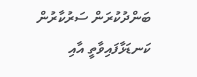ބަންދުކުރަން ސަރުކާރުން ކަނޑަޅާފައިވާތީ އާއި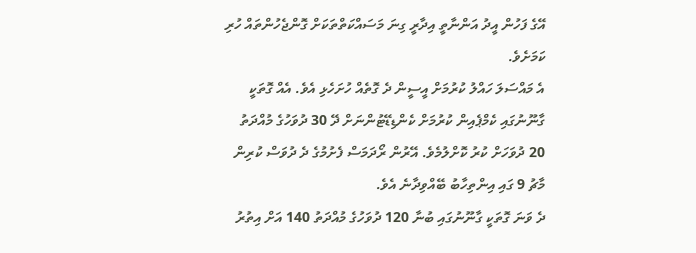އޭގެ ފަހުން އީދު އަންނާތީ އިދާރީ ގިނަ މަސައްކަތްތަކަށް ގޮންޖެހުންތައް ހުރި ކަމަށެވެ.
އެ މައްސަލަ ހައްލު ކުރުމަށް އީސީން ދެ ގޮތެއް ހުށަހެޅި އެވެ. އެއް ގޮތަކީ ގާނޫނުގައި ކެމްޕެއިން ކުރުމަށް ކެންޑިޑޭޓުންނަށް ދޭ 30 ދުވަހުގެ މުއްދަތު 20 ދުވަހަށް ކުރު ކޮށްލުމެވެ. އޭރުން ރޯދަމަސް ފެށުމުގެ ދެ ދުވަސް ކުރިން މާޗު 9 ގައި އިންތިހާބު ބޭއްވިދާނެ އެވެ.
ދެ ވަނަ ގޮތަކީ ގާނޫނުގައި ބުނާ 120 ދުވަހުގެ މުއްދަތު 140 އަށް އިތުރު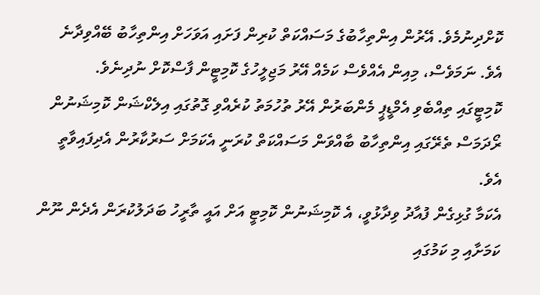ކޮށްދިނުމެވެ. އޭރުން އިންތިހާބުގެ މަސައްކަތް ކުރިން ފަށައި އަވަހަށް އިންތިހާބު ބޭއްވިދާނެ އެވެ. ނަމަވެސް، މިއިން އެއްވެސް ކަމެއް އޭރު މަޖިލީހުގެ ކޮމިޓީން ފާސްކޮށް ނުދިނެވެ.
ކޮމިޓީގައި ތިއްބެވި އެމްޑީޕީ މެންބަރުން އޭރު ތުހުމަތު ކުރެއްވި ގޮތުގައި އިލެކްޝަން ކޮމިޝަނުން ރޯދަމަސް ތެރޭގައި އިންތިހާބު ބާއްވަން މަސައްކަތް ކުރަނީ އެކަމަށް ސަރުކާރުން އެދިފައިވާތީ އެވެ.
އެކަމާ ގުޅިގެން ފުއާދު ވިދާޅުވީ، އެ ކޮމިޝަނުން ކޮމިޓީ އަށް އައީ ތާރީހު ބަދަލުކުރަން އެދެން ނޫން ކަމަށާއި މި ކަމުގައި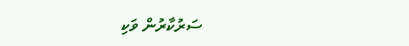ސަރުކާރުން ވަކި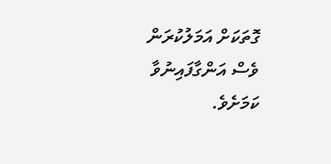ގޮތަކަށް އަމަލުކުރަން ވެސް އަންގާފައިނުވާ ކަމަށެވެ.